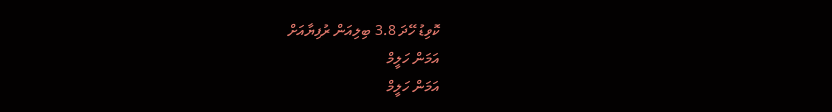ކޮވިޑު ހޭދަ 3.8 ބިލިއަން ރުފިޔާއަށް
އަމަން ހަލީމް
އަމަން ހަލީމް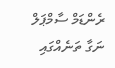ރެންޑަމް ސާމްޕަލް ނަގާ ތަނެއްގައި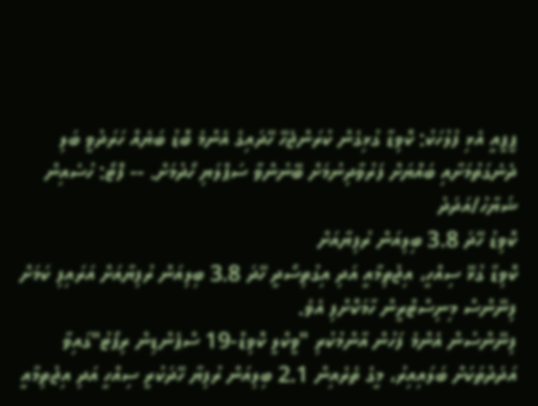ޕީޕީއީ އެޅި ފުލުހަކު: ކޮވިޑާ ގުޅިގެން ކުރަންޖެހޭ ހޭދައިގެ އެންމެ ބޮޑު ބަޔެއް ހަރަދުވީ ބަލި ދެނެގަތުމަށާއި ބައްޔަށް ފަރުވާދިނުމަށް ބޭނުންވާ ސަޕްލަޔި ހޯދުމަށް. -- ފޮޓޯ: ހުސެއިން ޝަޔާހު/އަދަދު
ކޮވިޑު ހޭދަ 3.8 ބިލިއަން ރުފިޔާއަށް
ކޮވިޑާ ގުޅޭ ސިއްހީ، އިޖުތިމާއީ އަދި އިގުތިސޯދީ ހޭދަ 3.8 ބިލިއަން ރުފިޔާއަށް އަރައިފި ކަމަށް ފިނޭންސް މިނިސްޓްރީން ހާމަކޮށްފި އެވެ.
ފިނޭންސުން އެންމެ ފަހުން އާންމުކުރި "ވީކްލީ ކޮވިޑް-19 ސްޕެންޑިން ރިޕޯޓު"ގައިވާ އަދަދުތަކަށް ބަލައިއިރު، މީގެ ތެރެއިން 2.1 ބިލިއަން ރުފިޔާ ހޭދަކުރީ ސިއްހީ އަދި އިޖުތިމާއީ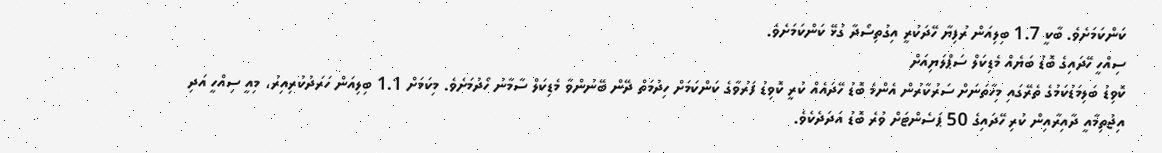ކަންކަމަށެވެ. ބާކީ 1.7 ބިލިއަން ރުފިޔާ ހޭދަކުރީ އިގުތިސޯދާ ގުޅޭ ކަންކަމަށެވެ.
ސިއްހީ ހޭދައިގެ ބޮޑު ބަޔެއް މެޑިކަލް ސަޕްލަޔިއަށް
ކޮވިޑު ބަލިމަޑުކަމުގެ ތެރޭގައި މިހާތަނަށް ސަރުކާރުން އެންމެ ބޮޑު ހޭދައެއް ކުރީ ކޮވިޑު ފަރުވާގެ ކަންކަމަށް ހިދުމަތް ދޭން ބޭނުންވާ މެޑިކަލް ސާމާނު ހޯދުމަށެވެ. މިކަމަށް 1.1 ބިލިއަން ހަރަދުކުރިއިރު، މިއީ ސިއްހީ އަދި އިޖުތިމާއީ ދާއިރާއިން ކުރި ހޭދައިގެ 50 ޕަސެންޓަށް ވުރެ ބޮޑު އަދަދެކެވެ.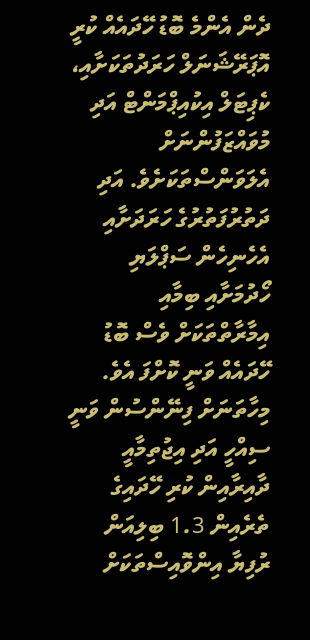ދެން އެންމެ ބޮޑު ހޭދައެއް ކުރީ އޮޕަރޭޝަނަލް ހަރަދުތަކަށާއި، ކެޕިޓަލް އިކުއިޕްމަންޓް އަދި މުވައްޒަފުންނަށް އެލަވަންސްތަކަށެވެ. އަދި ދަތުރުފަތުރުގެ ހަރަދަށާއި އެހެނިހެން ސަޕްލަޔި ހޯދުމަށާއި ބިމާއި އިމާރާތްތަކަށް ވެސް ބޮޑު ހޭދައެއް ވަނީ ކޮށްފަ އެވެ.
މިހާތަނަށް ފިނޭންސުން ވަނީ ސިއްހީ އަދި އިޖުތިމާއީ ދާއިރާއިން ކުރި ހޭދައިގެ ތެރެއިން 1.3 ބިލިއަން ރުފިޔާ އިންވޮއިސްތަކަށް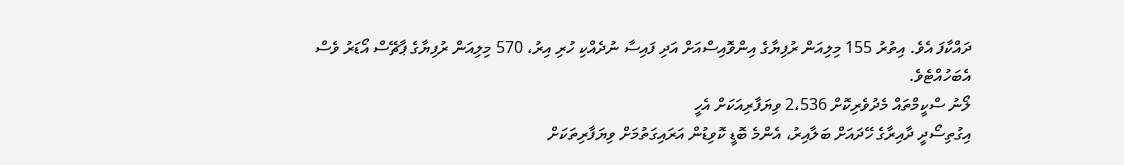ދައްކާފަ އެވެ. އިތުރު 155 މިލިއަން ރުފިޔާގެ އިންވޮއިސްއަށް އަދި ފައިސާ ނުދެއްކި ހުރި އިރު، 570 މިލިއަން ރުފިޔާގެ ޕާޗޭސް އޯޑަރު ވެސް އެބަހުއްޓެވެ.
ލޯނު ސްކީމްތައް މެދުވެރިކޮށް 2،536 ވިޔަފާރިއަކަށް އެހީ
އިގުތިސޯދީ ދާއިރާގެ ހޭދައަށް ބަލާއިރު، އެންމެ ބޮޑީ ކޮވިޑުން އަރައިގަތުމަށް ވިޔަފާރިތަކަށް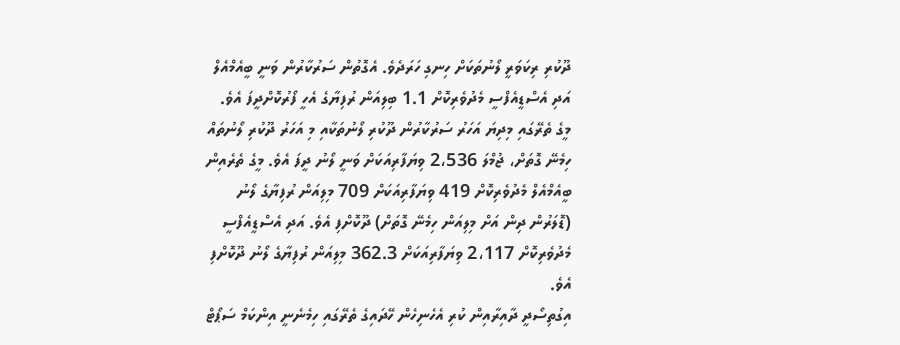ދޫކުރި ރިކަވަރީ ލޯނުތަކަށް ހިނގި ހަރަދެވެ. އެގޮތުން ސަރުކާރުން ވަނީ ބީއެމްއެލް އަދި އެސްޑީއެފްސީ މެދުވެރިކޮށް 1.1 ބިލިއަން ރުފިޔާގެ އެހީ ފޯރުކޮށްދީފަ އެވެ.
މީގެ ތެރޭގައި މިދިޔަ އަހަރު ސަރުކާރުން ދޫކުރި ލޯނުތަކާއި މި އަހަރު ދޫކުރި ލޯނުތައް ހިމެނޭ ގޮތަށް، ޖުމްލަ 2،536 ވިޔަފާރިއަކަށް ވަނީ ލޯނު ދީފަ އެވެ. މީގެ ތެރެއިން ބީއެމްއެލް މެދުވެރިކޮށް 419 ވިޔަފާރިއަކަށް 709 މިލިއަން ރުފިޔާގެ ލޯނު (ޑޮލަރުން ދިން އަށް މިލިއަން ހިމެނޭ ގޮތަށް) ދޫކޮށްފި އެވެ. އަދި އެސްޑީއެފްސީ މެދުވެރިކޮށް 2،117 ވިޔަފާރިއަކަށް 362.3 މިލިއަން ރުފިޔާގެ ލޯނު ދޫކޮށްފި އެވެ.
އިގުތިސޯދީ ދާއިރާއިން ކުރި އެހެނިހެން ހޭދައިގެ ތެރޭގައި ހިމެނެނީ އިންކަމް ސަޕޯޓް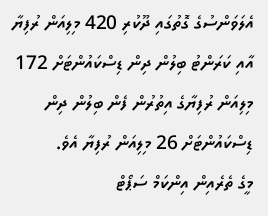އެލަވަންސުގެ ގޮތުގައި ދޫކުރި 420 މިލިއަން ރުފިޔާ އާއި ކަރަންޓު ބިލުން ދިން ޑިސްކައުންޓަށް 172 މިލިއަން ރުފިޔާގެ އިތުރުން ފެން ބިލުން ދިން ޑިސްކައުންޓަށް 26 މިލިއަން ރުފިޔާ އެވެ.
މީގެ ތެރެއިން އިންކަމް ސަޕޯޓް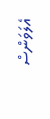އެލަވަންސް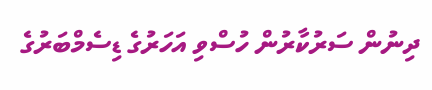ދިނުން ސަރުކާރުން ހުސްވި އަހަރުގެ ޑިސެމްބަރުގެ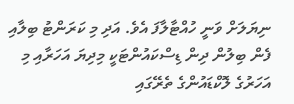ނިޔަލަށް ވަނީ ހުއްޓާލާފަ އެވެ. އަދި މި ކަރަންޓު ބިލާއި ފެން ބިލުން ދިން ޑިސްކައުންޓަކީ މިދިޔަ އަހަރާއި މި އަހަރުގެ ލޮކްޑައުންގެ ތެރޭގައި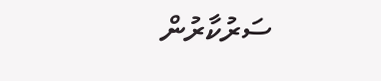ސަރުކާރުން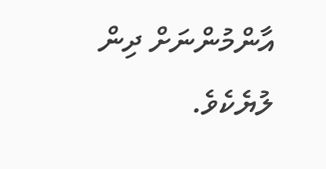އާންމުންނަށް ދިން ލުޔެކެވެ.